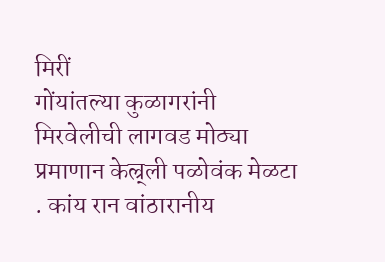मिरीं
गोंयांतल्या कुळागरांनी मिरवेलीची लागवड मोठ्या प्रमाणान केल्र्ली पळोवंक मेळटा . कांय रान वांठारानीय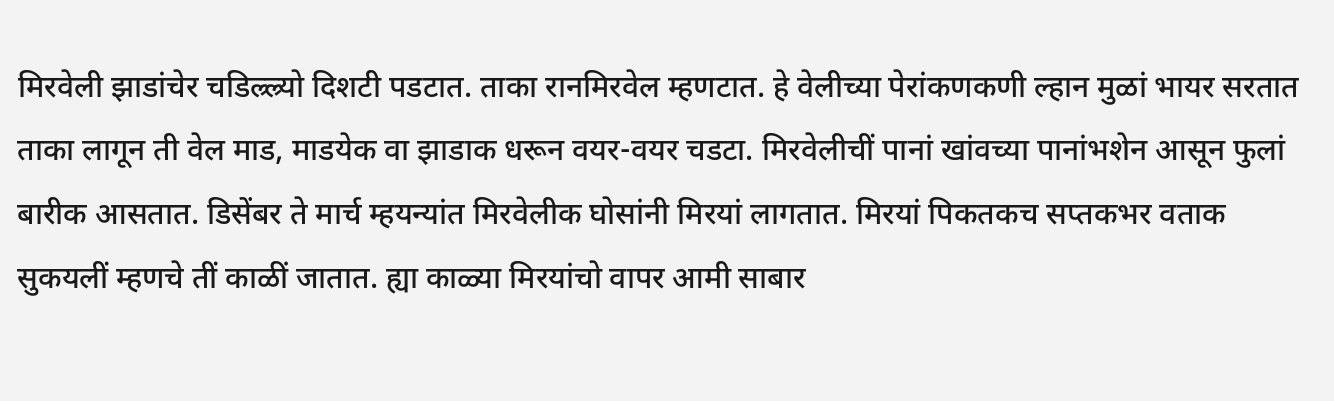मिरवेली झाडांचेर चडिल्र्ल्र्यो दिशटी पडटात. ताका रानमिरवेल म्हणटात. हे वेलीच्या पेरांकणकणी ल्हान मुळां भायर सरतात ताका लागून ती वेल माड, माडयेक वा झाडाक धरून वयर-वयर चडटा. मिरवेलीचीं पानां खांवच्या पानांभशेन आसून फुलां बारीक आसतात. डिसेंबर ते मार्च म्हयन्यांत मिरवेलीक घोसांनी मिरयां लागतात. मिरयां पिकतकच सप्तकभर वताक सुकयलीं म्हणचे तीं काळीं जातात. ह्या काळ्या मिरयांचो वापर आमी साबार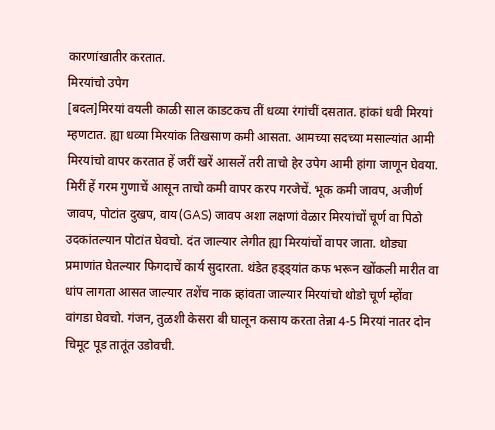कारणांखातीर करतात.
मिरयांचो उपेग
[बदल]मिरयां वयली काळी साल काडटकच तीं धव्या रंगांचीं दसतात. हांकां धवी मिरयां म्हणटात. ह्या धव्या मिरयांक तिखसाण कमी आसता. आमच्या सदच्या मसाल्यांत आमी मिरयांचो वापर करतात हें जरीं खरें आसलें तरी ताचो हेर उपेग आमी हांगा जाणून घेवया. मिरीं हें गरम गुणाचें आसून ताचो कमी वापर करप गरजेचें. भूक कमी जावप, अजीर्ण जावप, पोटांत दुखप, वाय(GAS) जावप अशा लक्षणां वेळार मिरयांचों चूर्ण वा पिठो उदकांतल्यान पोटांत घेवचो. दंत जाल्यार लेगीत ह्या मिरयांचों वापर जाता. थोड्या प्रमाणांत घेतल्यार फिगदाचें कार्य सुदारता. थंडेत हड्ड्यांत कफ भरून खोंकली मारीत वा धांप लागता आसत जाल्यार तशेंच नाक व्र्हांवता जाल्यार मिरयांचो थोडो चूर्ण म्होंवा वांगडा घेवचो. गंजन, तुळशी केसरा बी घालून कसाय करता तेन्ना 4-5 मिरयां नातर दोन चिमूट पूड तातूंत उडोवची.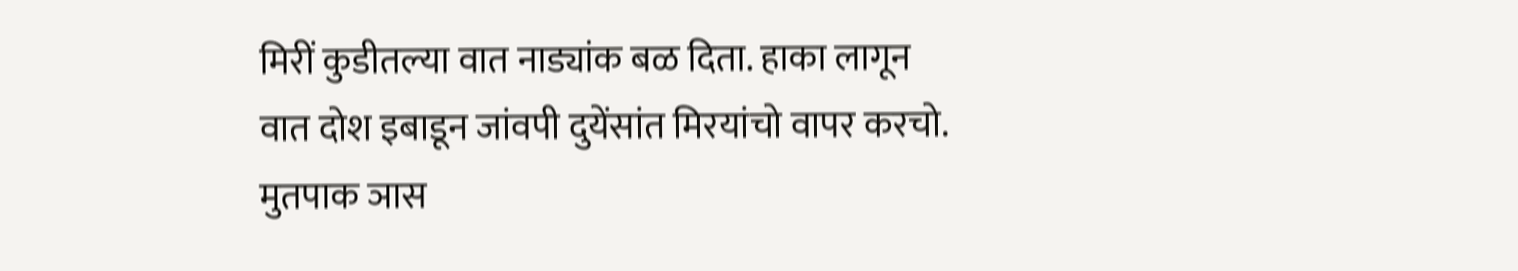मिरीं कुडीतल्या वात नाड्यांक बळ दिता. हाका लागून वात दोश इबाडून जांवपी दुयेंसांत मिरयांचो वापर करचो. मुतपाक ञास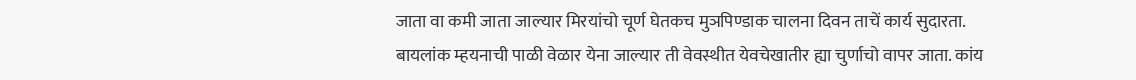जाता वा कमी जाता जाल्यार मिरयांचो चूर्ण घेतकच मुञपिण्डाक चालना दिवन ताचें कार्य सुदारता.
बायलांक म्हयनाची पाळी वेळार येना जाल्यार ती वेवस्थीत येवचेखातीर ह्या चुर्णाचो वापर जाता. कांय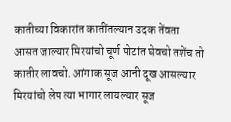कातीच्या विकारांत कातींतल्यान उदक तेंवता आसत जाल्यार मिरयांचो चूर्ण पोटांत घेवचो तशेंच तो कातीर लावचो. आंगाक सूज आनी दूख आसल्यार मिरयांचो लेप त्या भागार लायल्यार सूज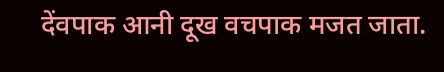देंवपाक आनी दूख वचपाक मजत जाता.